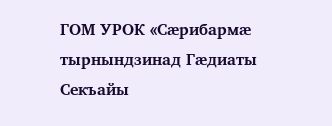ГОМ УРОК «Сæрибармæ тырнындзинад Гæдиаты Секъайы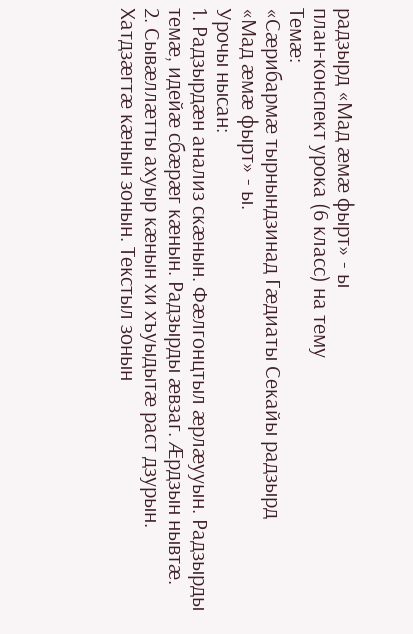радзырд «Мад æмæ фырт» - ы
план-конспект урока (6 класс) на тему
Темæ:
«Сæрибармæ тырнындзинад Гæдиаты Секайы радзырд
«Мад æмæ фырт» - ы.
Урочы нысан:
1. Радзырдæн анализ скæнын. Фæлгонцтыл æрлæууын. Радзырды темæ, идейæ сбæрæг кæнын. Радзырды æвзаг. Æрдзын нывтæ.
2. Сывæллæтты ахуыр кæнын хи хъуыдытæ раст дзурын. Хатдзæгтæ кæнын зонын. Текстыл зонын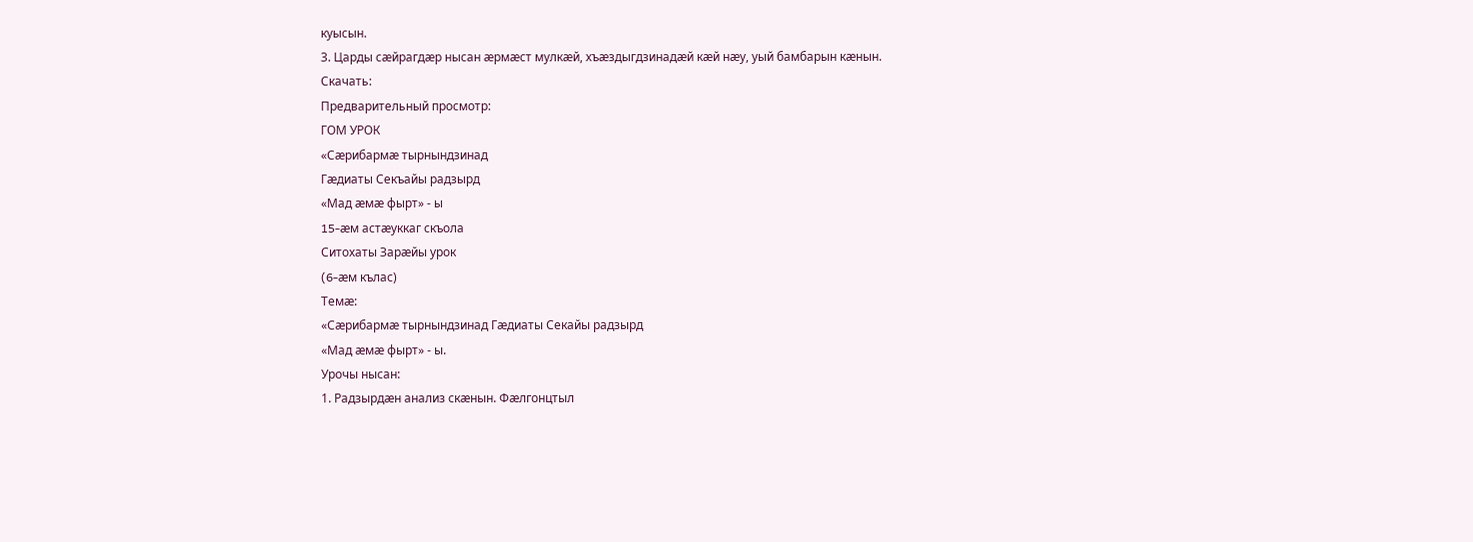куысын.
3. Царды сæйрагдæр нысан æрмæст мулкæй, хъæздыгдзинадæй кæй нæу, уый бамбарын кæнын.
Скачать:
Предварительный просмотр:
ГОМ УРОК
«Сæрибармæ тырнындзинад
Гæдиаты Секъайы радзырд
«Мад æмæ фырт» - ы
15-æм астæуккаг скъола
Ситохаты Зарæйы урок
(6-æм кълас)
Темæ:
«Сæрибармæ тырнындзинад Гæдиаты Секайы радзырд
«Мад æмæ фырт» - ы.
Урочы нысан:
1. Радзырдæн анализ скæнын. Фæлгонцтыл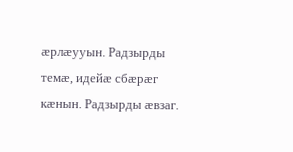æрлæууын. Радзырды темæ, идейæ сбæрæг кæнын. Радзырды æвзаг.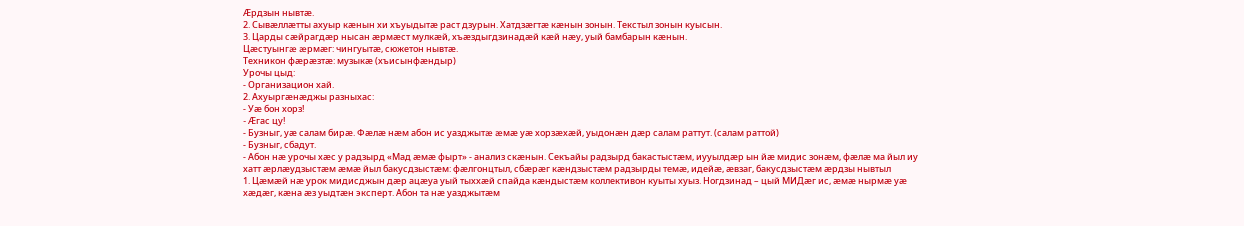Æрдзын нывтæ.
2. Сывæллæтты ахуыр кæнын хи хъуыдытæ раст дзурын. Хатдзæгтæ кæнын зонын. Текстыл зонын куысын.
3. Царды сæйрагдæр нысан æрмæст мулкæй, хъæздыгдзинадæй кæй нæу, уый бамбарын кæнын.
Цæстуынгæ æрмæг: чингуытæ, сюжетон нывтæ.
Техникон фæрæзтæ: музыкæ (хъисынфæндыр)
Урочы цыд:
- Организацион хай.
2. Ахуыргæнæджы разныхас:
- Уæ бон хорз!
- Æгас цу!
- Бузныг, уæ салам бирæ. Фæлæ нæм абон ис уазджытæ æмæ уæ хорзæхæй, уыдонæн дæр салам раттут. (салам раттой)
- Бузныг, сбадут.
- Абон нæ урочы хæс у радзырд «Мад æмæ фырт» - анализ скæнын. Секъайы радзырд бакастыстæм, иууылдæр ын йæ мидис зонæм, фæлæ ма йыл иу хатт æрлæудзыстæм æмæ йыл бакусдзыстæм: фæлгонцтыл, сбæрæг кæндзыстæм радзырды темæ, идейæ, æвзаг, бакусдзыстæм æрдзы нывтыл
1. Цæмæй нæ урок мидисджын дæр ацæуа уый тыххæй спайда кæндыстæм коллективон куыты хуыз. Ногдзинад – цый МИДæг ис, æмæ нырмæ уæ хæдæг, кæна æз уыдтæн эксперт. Абон та нæ уазджытæм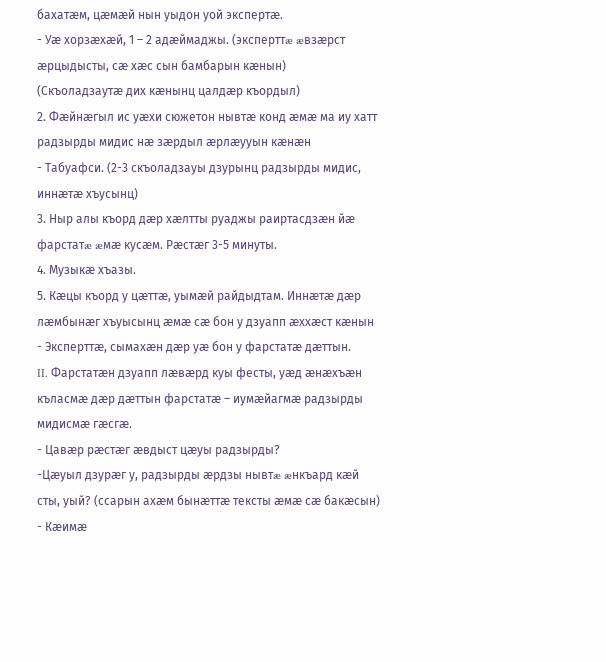бахатæм, цæмæй нын уыдон уой экспертæ.
- Уæ хорзæхæй, 1 – 2 адæймаджы. (эксперттæ æвзæрст æрцыдысты, сæ хæс сын бамбарын кæнын)
(Скъоладзаутæ дих кæнынц цалдæр къордыл)
2. Фæйнæгыл ис уæхи сюжетон нывтæ конд æмæ ма иу хатт радзырды мидис нæ зæрдыл æрлæууын кæнæн
- Табуафси. (2-3 скъоладзауы дзурынц радзырды мидис, иннæтæ хъусынц)
3. Ныр алы къорд дæр хæлтты руаджы раиртасдзæн йæ фарстатæ æмæ кусæм. Рæстæг 3-5 минуты.
4. Музыкæ хъазы.
5. Кæцы къорд у цæттæ, уымæй райдыдтам. Иннæтæ дæр лæмбынæг хъуысынц æмæ сæ бон у дзуапп æххæст кæнын
- Эксперттæ, сымахæн дæр уæ бон у фарстатæ дæттын.
II. Фарстатæн дзуапп лæвæрд куы фесты, уæд æнæхъæн къласмæ дæр дæттын фарстатæ – иумæйагмæ радзырды мидисмæ гæсгæ.
- Цавæр рæстæг æвдыст цæуы радзырды?
-Цæуыл дзурæг у, радзырды æрдзы нывтæ æнкъард кæй сты, уый? (ссарын ахæм бынæттæ тексты æмæ сæ бакæсын)
- Кæимæ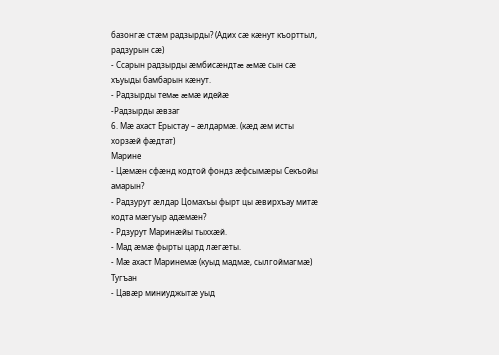базонгæ стæм радзырды? (Адих сæ кæнут къорттыл, радзурын сæ)
- Ссарын радзырды æмбисæндтæ æмæ сын сæ хъуыды бамбарын кæнут.
- Радзырды темæ æмæ идейæ
-Радзырды æвзаг
6. Мæ ахаст Ерыстау – æлдармæ. (кæд æм исты хорзæй фæдтат)
Марине
- Цæмæн сфæнд кодтой фондз æфсымæры Секъойы амарын?
- Радзурут æлдар Цомахъы фырт цы æвирхъау митæ кодта мæгуыр адæмæн?
- Рдзурут Маринæйы тыххæй.
- Мад æмæ фырты цард лæгæты.
- Мæ ахаст Маринемæ (куыд мадмæ, сылгоймагмæ)
Тугъан
- Цавæр миниуджытæ уыд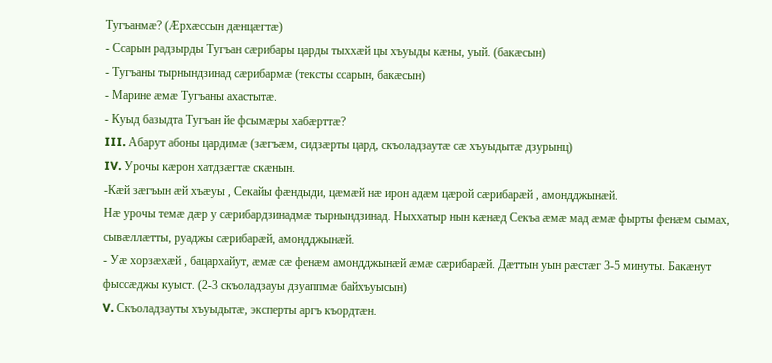Тугъанмæ? (Æрхæссын дæнцæгтæ)
- Ссарын радзырды Тугъан сæрибары царды тыххæй цы хъуыды кæны, уый. (бакæсын)
- Тугъаны тырнындзинад сæрибармæ (тексты ссарын, бакæсын)
- Марине æмæ Тугъаны ахастытæ.
- Куыд базыдта Тугъан йе фсымæры хабæрттæ?
III. Абарут абоны цардимæ (зæгъæм, сидзæрты цард, скъоладзаутæ сæ хъуыдытæ дзурынц)
IV. Урочы кæрон хатдзæгтæ скæнын.
-Кæй зæгъын æй хъæуы , Секайы фæндыди, цæмæй нæ ирон адæм цæрой сæрибарæй , амондджынæй.
Нæ урочы темæ дæр у сæрибардзинадмæ тырнындзинад. Ныххатыр нын кæнæд Секъа æмæ мад æмæ фырты фенæм сымах, сывæллæтты, руаджы сæрибарæй, амондджынæй.
- Уæ хорзæхæй , бацархайут, æмæ сæ фенæм амондджынæй æмæ сæрибарæй. Дæттын уын рæстæг 3-5 минуты. Бакæнут фыссæджы куыст. (2-3 скъоладзауы дзуаппмæ байхъуысын)
V. Скъоладзауты хъуыдытæ, эксперты аргъ къордтæн.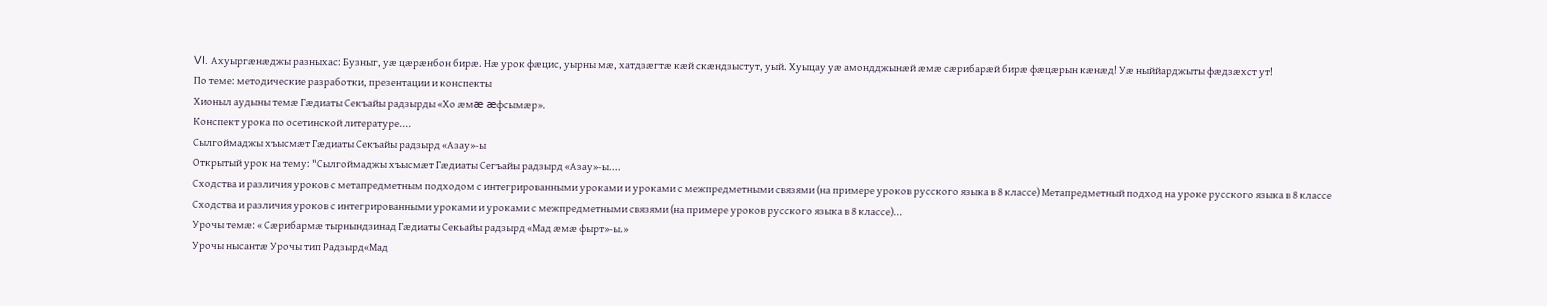VI. Ахуыргæнæджы разныхас: Бузныг, уæ цæрæнбон бирæ. Нæ урок фæцис, уырны мæ, хатдзæгтæ кæй скæндзыстут, уый. Хуыцау уæ амондджынæй æмæ сæрибарæй бирæ фæцæрын кæнæд! Уæ ныййарджыты фæдзæхст ут!
По теме: методические разработки, презентации и конспекты
Хионыл аудыны темæ Гæдиаты Секъайы радзырды «Хо æмæ æфсымæр».
Конспект урока по осетинской литературе....
Сылгоймаджы хъысмæт Гæдиаты Секъайы радзырд «Азау»-ы
Открытый урок на тему: "Сылгоймаджы хъысмæт Гæдиаты Сегъайы радзырд «Азау»-ы....
Сходства и различия уроков с метапредметным подходом с интегрированными уроками и уроками с межпредметными связями (на примере уроков русского языка в 8 классе) Метапредметный подход на уроке русского языка в 8 классе
Сходства и различия уроков с интегрированными уроками и уроками с межпредметными связями (на примере уроков русского языка в 8 классе)...
Урочы темæ: « Сӕрибармӕ тырнындзинад Гӕдиаты Секьайы радзырд «Мад ӕмӕ фырт»-ы.»
Урочы нысантæ Урочы тип Радзырд«Мад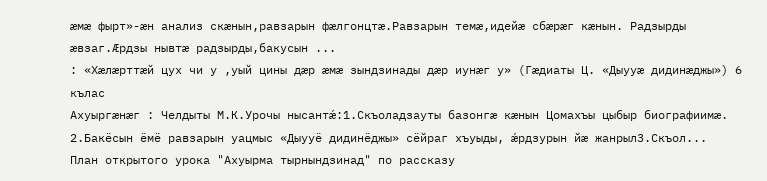ӕмӕ фырт»-ӕн анализ скӕнын,равзарын фӕлгонцтӕ.Равзарын темӕ,идейӕ сбӕрӕг кӕнын. Радзырды ӕвзаг.Ӕрдзы нывтӕ радзырды,бакусын ...
: «Хӕлӕрттӕй цух чи у ,уый цины дӕр ӕмӕ зындзинады дӕр иунӕг у» (Гӕдиаты Ц. «Дыууӕ дидинӕджы») 6 кълас
Ахуыргӕнӕг : Челдыты М.К.Урочы нысантǽ:1.Скъоладзауты базонгӕ кӕнын Цомахъы цыбыр биографиимӕ. 2.Бакёсын ёмё равзарын уацмыс «Дыууё дидинёджы» сёйраг хъуыды, ǽрдзурын йӕ жанрыл3.Скъол...
План открытого урока "Ахуырма тырнындзинад" по рассказу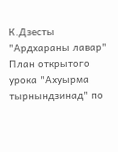К.Дзесты "Ардхараны лавар"
План открытого урока "Ахуырма тырнындзинад" по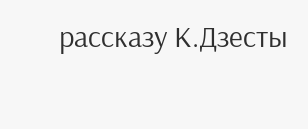рассказу К.Дзесты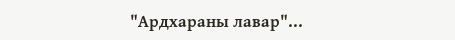"Ардхараны лавар"...